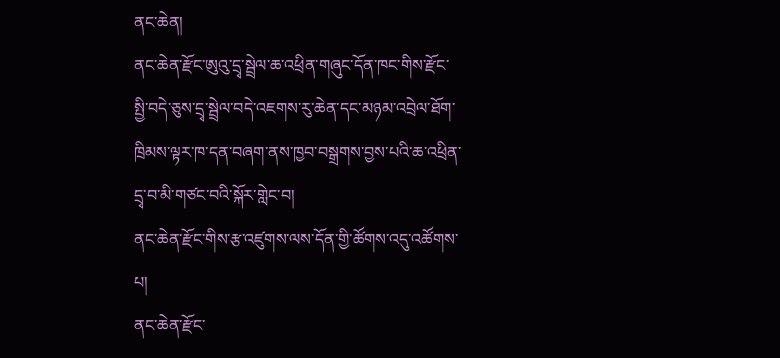ནང་ཆེན།
ནང་ཆེན་རྫོང་ཨུའུ་དྲྭ་སྦྲེལ་ཆ་འཕྲིན་གཞུང་དོན་ཁང་གིས་རྫོང་སྤྱི་བདེ་ཅུས་དྲྭ་སྦྲེལ་བདེ་འཇགས་རུ་ཆེན་དང་མཉམ་འབྲེལ་ཐོག་ཁྲིམས་ལྟར་ཁ་དན་བཞག་ནས་ཁྱབ་བསྒྲགས་བྱས་པའི་ཆ་འཕྲིན་དྲྭ་བ་མི་གཙང་བའི་སྐོར་གླེང་བ།
ནང་ཆེན་རྫོང་གིས་རྩ་འཛུགས་ལས་དོན་གྱི་ཚོགས་འདུ་འཚོགས་པ།
ནང་ཆེན་རྫོང་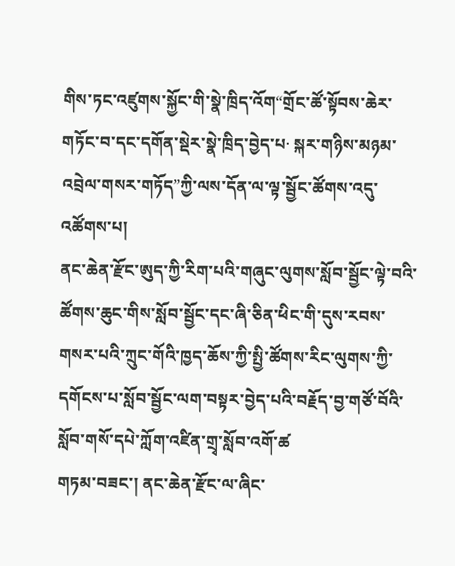གིས་ཏང་འཛུགས་སྐྱོང་གི་སྣེ་ཁྲིད་འོག“གྲོང་ཚོ་སྟོབས་ཆེར་གཏོང་བ་དང་དགོན་སྡེར་སྣེ་ཁྲིད་བྱེད་པ· སྐར་གཉིས་མཉམ་འབྲེལ་གསར་གཏོད”ཀྱི་ལས་དོན་ལ་ལྟ་སྦྱོང་ཚོགས་འདུ་འཚོགས་པ།
ནང་ཆེན་རྫོང་ཨུད་ཀྱི་རིག་པའི་གཞུང་ལུགས་སློབ་སྦྱོང་ལྟེ་བའི་ཚོགས་ཆུང་གིས་སློབ་སྦྱོང་དང་ཞི་ཅིན་ཕིང་གི་དུས་རབས་གསར་པའི་ཀྲུང་གོའི་ཁྱད་ཆོས་ཀྱི་སྤྱི་ཚོགས་རིང་ལུགས་ཀྱི་དགོངས་པ་སློབ་སྦྱོང་ལག་བསྟར་བྱེད་པའི་བརྗོད་བྱ་གཙོ་བོའི་སློབ་གསོ་དཔེ་ཀློག་འཛིན་གྲྭ་སློབ་འགོ་ཚ
གཏམ་བཟང་། ནང་ཆེན་རྫོང་ལ་ཞིང་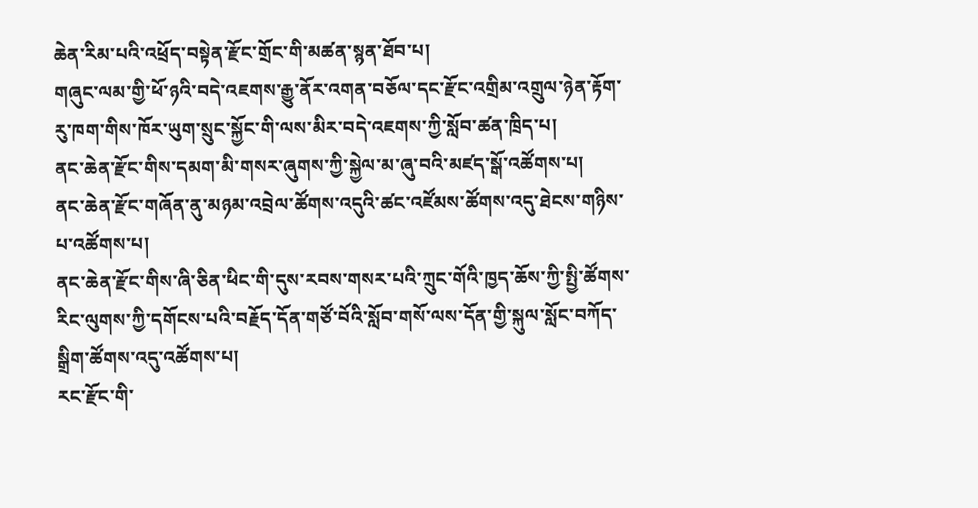ཆེན་རིམ་པའི་འཕྲོད་བསྟེན་རྫོང་གྲོང་གི་མཚན་སྙན་ཐོབ་པ།
གཞུང་ལམ་གྱི་ཕོ་ཉའི་བདེ་འཇགས་རྒྱུ་ནོར་འགན་བཅོལ་དང་རྫོང་འགྲིམ་འགྲུལ་ཉེན་རྟོག་རུ་ཁག་གིས་ཁོར་ཡུག་སྲུང་སྐྱོང་གི་ལས་མིར་བདེ་འཇགས་ཀྱི་སློབ་ཚན་ཁྲིད་པ།
ནང་ཆེན་རྫོང་གིས་དམག་མི་གསར་ཞུགས་ཀྱི་སྐྱེལ་མ་ཞུ་བའི་མཛད་སྒོ་འཚོགས་པ།
ནང་ཆེན་རྫོང་གཞོན་ནུ་མཉམ་འབྲེལ་ཚོགས་འདུའི་ཚང་འཛོམས་ཚོགས་འདུ་ཐེངས་གཉིས་པ་འཚོགས་པ།
ནང་ཆེན་རྫོང་གིས་ཞི་ཅིན་ཕིང་གི་དུས་རབས་གསར་པའི་ཀྲུང་གོའི་ཁྱད་ཆོས་ཀྱི་སྤྱི་ཚོགས་རིང་ལུགས་ཀྱི་དགོངས་པའི་བརྗོད་དོན་གཙོ་བོའི་སློབ་གསོ་ལས་དོན་གྱི་སྐུལ་སློང་བཀོད་སྒྲིག་ཚོགས་འདུ་འཚོགས་པ།
རང་རྫོང་གི་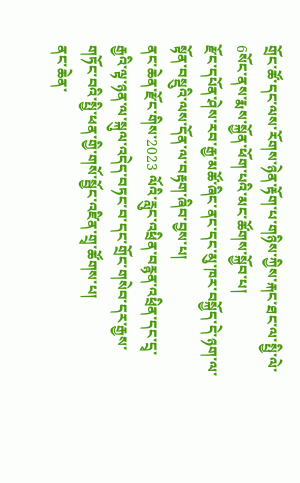གྲོང་ཚོ་དང་ལས་རོགས་ཉེན་རྟོག་པ་གཉིས་ཀྱིས་རྐང་ཐང་ལ་སྤྱི་ལེ་6སོང་ནས་རྨས་སྐྱོན་ཕོག་པའི་མང་ཚོགས་སྐྱོབ་པ།
རྫོང་དཔོན་ཤེས་རབ་རྒྱ་མཚོ་ཞིང་ནང་དང་མུ་ཁར་བསྐྱོད་དེ་ཉག་ལ་སྟོན་བསྡུའི་ལས་དོན་ལ་བརྟག་ཞིབ་བྱས་པ།
ནང་ཆེན་རྫོང་གིས་2023 ལོའི་རླུང་འཕྲིན་བརྙན་འཕྲིན་དང་དྲྭ་རྒྱའི་ལྟ་ཉན་ལ་སྐུལ་འདེད་བཏང་བ་དང་གྲོང་གསེབ་དར་རྒྱས་གཏོང་བའི་སྤྱི་ཕན་གྱི་གསོ་སྦྱོང་འཛིན་གྲྭ་ཚོགས་པ།
ནང་ཆེན་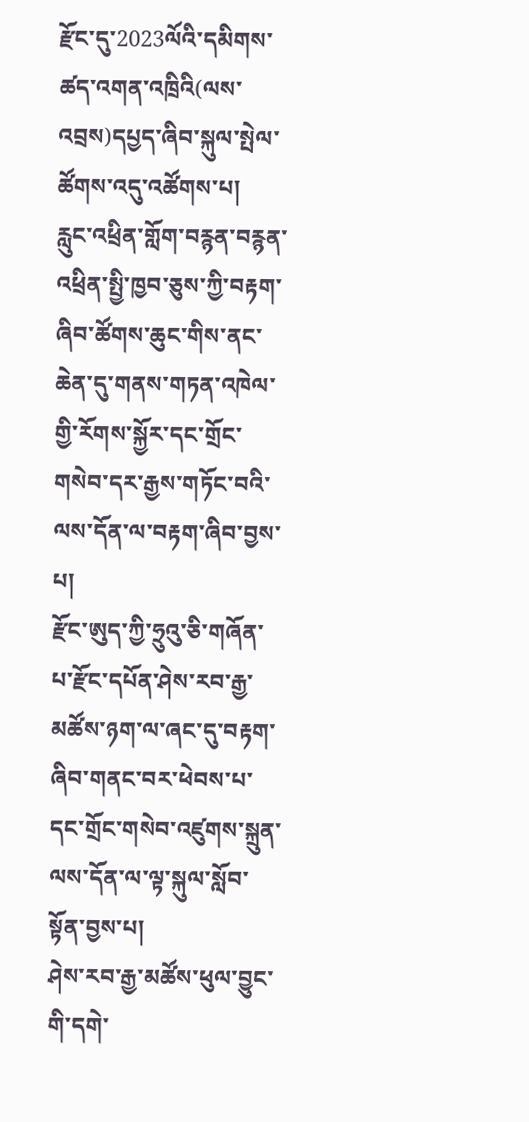རྫོང་དུ་2023ལོའི་དམིགས་ཚད་འགན་འཁྲིའི(ལས་འབྲས)དཔྱད་ཞིབ་སྐུལ་སྤེལ་ཚོགས་འདུ་འཚོགས་པ།
རླུང་འཕྲིན་གློག་བརྙན་བརྙན་འཕྲིན་སྤྱི་ཁྱབ་ཅུས་ཀྱི་བརྟག་ཞིབ་ཚོགས་ཆུང་གིས་ནང་ཆེན་དུ་གནས་གཏན་འཁེལ་གྱི་རོགས་སྐྱོར་དང་གྲོང་གསེབ་དར་རྒྱས་གཏོང་བའི་ལས་དོན་ལ་བརྟག་ཞིབ་བྱས་པ།
རྫོང་ཨུད་ཀྱི་ཧྲུའུ་ཅི་གཞོན་པ་རྫོང་དཔོན་ཤེས་རབ་རྒྱ་མཚོས་ཉག་ལ་ཞང་དུ་བརྟག་ཞིབ་གནང་བར་ཕེབས་པ་དང་གྲོང་གསེབ་འཛུགས་སྐྲུན་ལས་དོན་ལ་ལྟ་སྐུལ་སློབ་སྟོན་བྱས་པ།
ཤེས་རབ་རྒྱ་མཚོས་ཕུལ་བྱུང་གི་དགེ་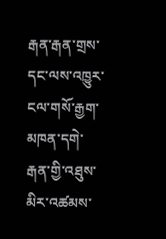རྒན་རྒན་གྲས་དང་ལས་འཁྱུར་ངལ་གསོ་རྒྱག་མཁན་དགེ་རྒན་གྱི་འཐུས་མིར་འཚམས་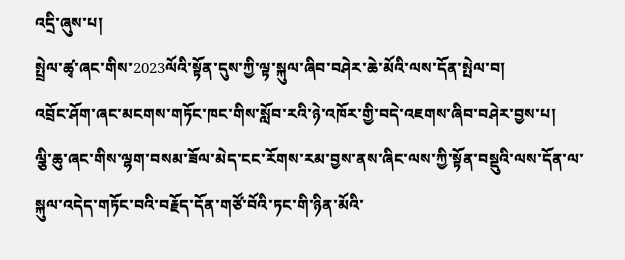འདྲི་ཞུས་པ།
སྤྲེལ་ཚྭ་ཞང་གིས་2023ལོའི་སྟོན་དུས་ཀྱི་ལྟ་སྐུལ་ཞིབ་བཤེར་ཆེ་མོའི་ལས་དོན་སྤེལ་བ།
འབྲོང་ཤོག་ཞང་མངགས་གཏོང་ཁང་གིས་སློབ་རའི་ཉེ་འཁོར་གྱི་བདེ་འཇགས་ཞིབ་བཤེར་བྱས་པ།
ལྕི་ཆུ་ཞང་གིས་ལྷག་བསམ་ཟོལ་མེད་ངང་རོགས་རམ་བྱས་ནས་ཞིང་ལས་ཀྱི་སྟོན་བསྡུའི་ལས་དོན་ལ་སྐུལ་འདེད་གཏོང་བའི་བརྗོད་དོན་གཙོ་བོའི་ཏང་གི་ཉིན་མོའི་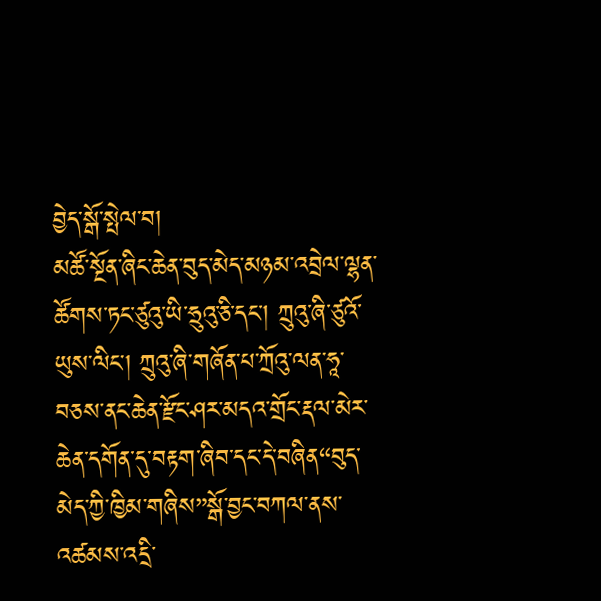བྱེད་སྒོ་སྤེལ་བ།
མཚོ་སྔོན་ཞིང་ཆེན་བུད་མེད་མཉམ་འབྲེལ་ལྷན་ཚོགས་ཏང་ཙུའུ་ཡི་ཧྲུའུ་ཅི་དང་། ཀྲུའུ་ཞི་ཙུའོ་ཡུས་ལིང་། ཀྲུའུ་ཞི་གཞོན་པ་ཀྲོའུ་ལན་ཧཱ་བཅས་ནང་ཆེན་རྫོང་ཤར་མདའ་གྲོང་རྡལ་མེར་ཆེན་དགོན་དུ་བརྟག་ཞིབ་དང་དེ་བཞིན“བུད་མེད་ཀྱི་ཁྱིམ་གཞིས”སྒོ་བྱང་བཀལ་ནས་འཚམས་འདྲི་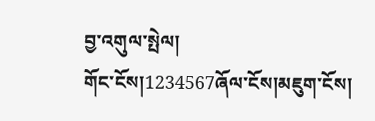བྱ་འགུལ་སྤེལ།
གོང་ངོས།1234567ཞོལ་ངོས།མཇུག་ངོས།